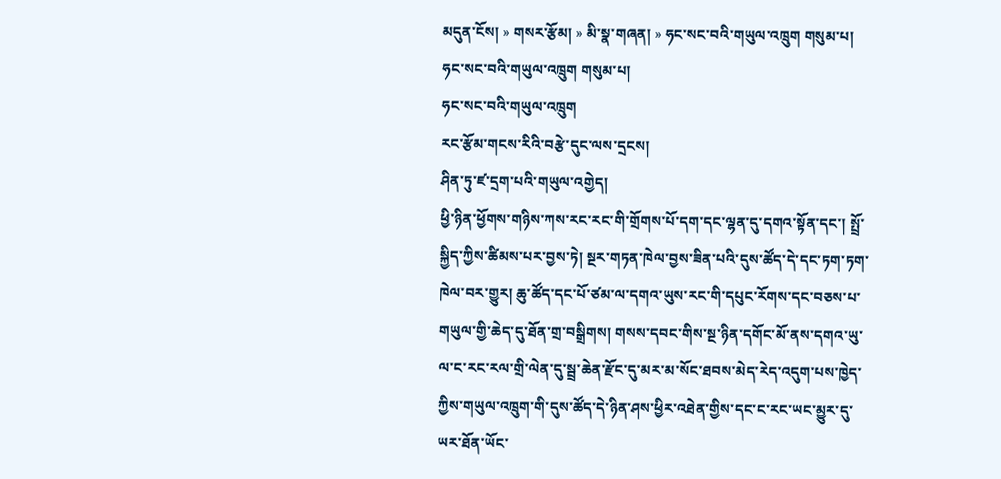མདུན་ངོས། » གསར་རྩོམ། » མི་སྣ་གཞན། » ཧང་སང་བའི་གཡུལ་འཁྲུག གསུམ་པ།
ཧང་སང་བའི་གཡུལ་འཁྲུག གསུམ་པ།
ཧང་སང་བའི་གཡུལ་འཁྲུག
རང་རྩོམ་གངས་རིའི་བརྩེ་དུང་ལས་དྲངས།
ཤིན་ཏུ་ཛ་དྲག་པའི་གཡུལ་འགྱེད།
ཕྱི་ཉིན་ཕྱོགས་གཉིས་ཀས་རང་རང་གི་གྲོགས་པོ་དག་དང་ལྷན་དུ་དགའ་སྟོན་དང་། སྤྲོ་སྐྱིད་ཀྱིས་ཚིམས་པར་བྱས་ཏེ། སྔར་གཏན་ཁེལ་བྱས་ཟིན་པའི་དུས་ཚོད་དེ་དང་ཏག་ཏག་ཁེལ་བར་གྱུར། ཆུ་ཚོད་དང་པོ་ཙམ་ལ་དགའ་ཡུས་རང་གི་དཔུང་རོགས་དང་བཅས་པ་གཡུལ་གྱི་ཆེད་དུ་ཐོན་གྲ་བསྒྲིགས། གསས་དབང་གིས་སྔ་ཉིན་དགོང་མོ་ནས་དགའ་ཡུ་ལ་ང་རང་རལ་གྲི་ལེན་དུ་སྦྲ་ཆེན་རྫོང་དུ་མར་མ་སོང་ཐབས་མེད་རེད་འདུག་པས་ཁྱེད་ཀྱིས་གཡུལ་འཁྲུག་གི་དུས་ཚོད་དེ་ཉིན་ཤས་ཕྱིར་འཐེན་གྱིས་དང་ང་རང་ཡང་མྱུར་དུ་ཡར་ཐོན་ཡོང་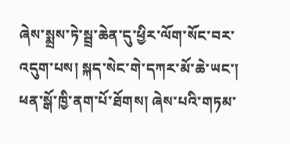ཞེས་སྨྲས་ཏེ་སྦྲ་ཆེན་དུ་ཕྱིར་ལོག་སོང་བར་འདུག་པས། སྐད་སེང་གེ་དཀར་མོ་ཆེ་ཡང་། ཕན་སྒོ་ཁྱི་ནག་པོ་ཐོགས། ཞེས་པའི་གཏམ་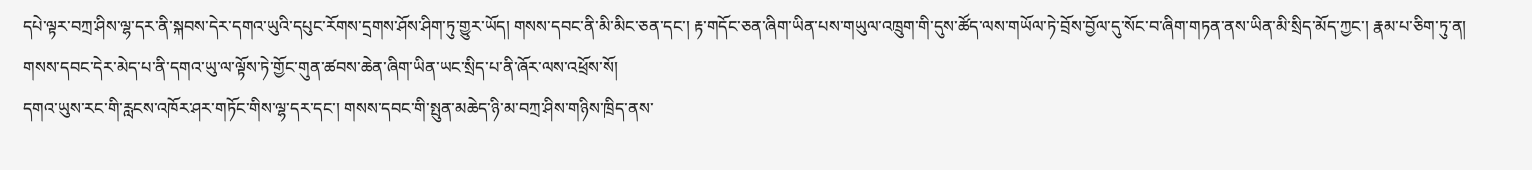དཔེ་ལྟར་བཀྲ་ཤིས་ལྷ་དར་ནི་སྐབས་དེར་དགའ་ཡུའི་དཔུང་རོགས་དྲགས་ཤོས་ཤིག་ཏུ་གྱུར་ཡོད། གསས་དབང་ནི་མི་མིང་ཅན་དང་། རྟ་གདོང་ཅན་ཞིག་ཡིན་པས་གཡུལ་འཁྲུག་གི་དུས་ཚོད་ལས་གཡོལ་ཏེ་བྲོས་བྱོལ་དུ་སོང་བ་ཞིག་གཏན་ནས་ཡིན་མི་སྲིད་མོད་ཀྱང་། རྣམ་པ་ཅིག་ཏུ་ན། གསས་དབང་དེར་མེད་པ་ནི་དགའ་ཡུ་ལ་ལྟོས་ཏེ་གྱོང་གུན་ཚབས་ཆེན་ཞིག་ཡིན་ཡང་སྲིད་པ་ནི་ཞོར་ལས་འཕྲོས་སོ།
དགའ་ཡུས་རང་གི་རླངས་འཁོར་ཤར་གཏོང་གིས་ལྷ་དར་དང་། གསས་དབང་གི་སྤུན་མཆེད་ཉི་མ་བཀྲ་ཤིས་གཉིས་ཁྲིད་ནས་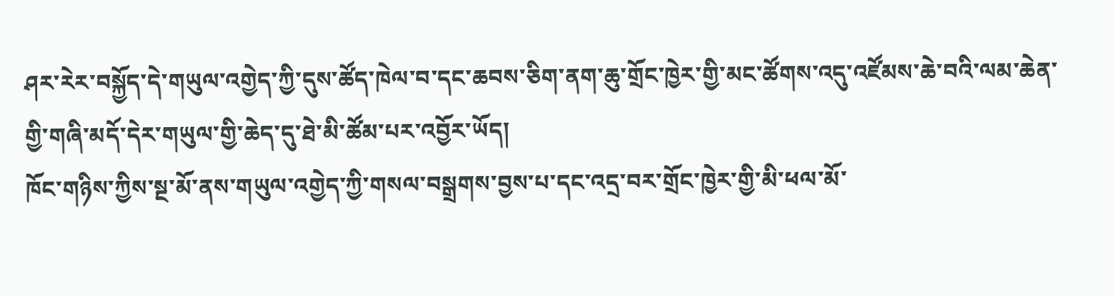ཤར་རེར་བསྐྱོད་དེ་གཡུལ་འགྱེད་ཀྱི་དུས་ཚོད་ཁེལ་བ་དང་ཆབས་ཅིག་ནག་ཆུ་གྲོང་ཁྱེར་གྱི་མང་ཚོགས་འདུ་འཛོམས་ཆེ་བའི་ལམ་ཆེན་གྱི་གཞི་མདོ་དེར་གཡུལ་གྱི་ཆེད་དུ་ཐེ་མི་ཚོམ་པར་འབྱོར་ཡོད།
ཁོང་གཉིས་ཀྱིས་སྔ་མོ་ནས་གཡུལ་འགྱེད་ཀྱི་གསལ་བསྒྲགས་བྱས་པ་དང་འདྲ་བར་གྲོང་ཁྱེར་གྱི་མི་ཕལ་མོ་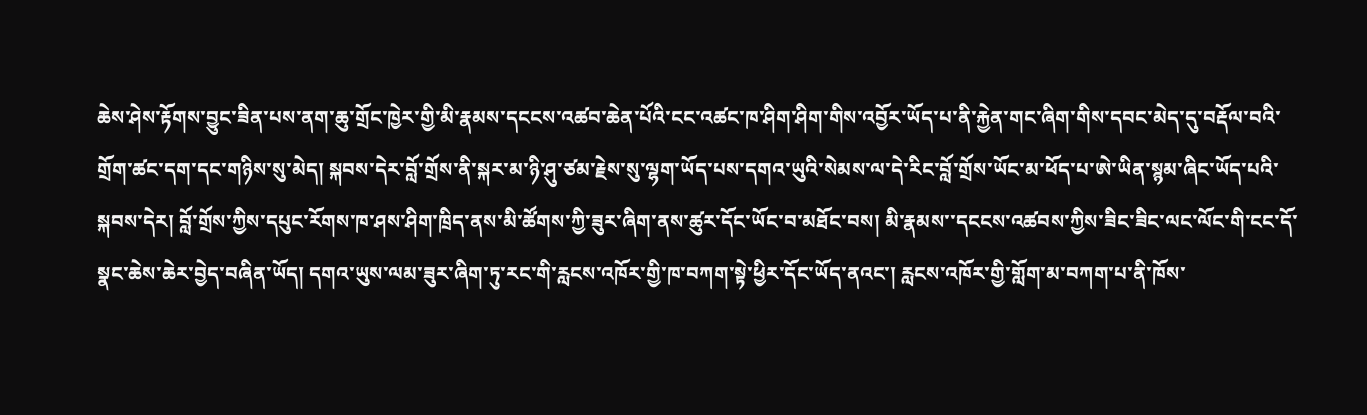ཆེས་ཤེས་རྟོགས་བྱུང་ཟིན་པས་ནག་ཆུ་གྲོང་ཁྱེར་གྱི་མི་རྣམས་དངངས་འཚབ་ཆེན་པོའི་ངང་འཚང་ཁ་ཤིག་ཤིག་གིས་འབྱོར་ཡོད་པ་ནི་རྐྱེན་གང་ཞིག་གིས་དབང་མེད་དུ་བརྡོལ་བའི་གྲོག་ཚང་དག་དང་གཉིས་སུ་མེད། སྐབས་དེར་བློ་གྲོས་ནི་སྐར་མ་ཉི་ཤུ་ཙམ་རྗེས་སུ་ལྷག་ཡོད་པས་དགའ་ཡུའི་སེམས་ལ་དེ་རིང་བློ་གྲོས་ཡོང་མ་ཕོད་པ་ཨེ་ཡིན་སྙམ་ཞིང་ཡོད་པའི་སྐབས་དེར། བློ་གྲོས་ཀྱིས་དཔུང་རོགས་ཁ་ཤས་ཤིག་ཁྲིད་ནས་མི་ཚོགས་ཀྱི་ཟུར་ཞིག་ནས་ཚུར་དོང་ཡོང་བ་མཐོང་བས། མི་རྣམས་་དངངས་འཚབས་ཀྱིས་ཟིང་ཟིང་ལང་ལོང་གི་ངང་དོ་སྣང་ཆེས་ཆེར་བྱེད་བཞིན་ཡོད། དགའ་ཡུས་ལམ་ཟུར་ཞིག་ཏུ་རང་གི་རླངས་འཁོར་གྱི་ཁ་བཀག་སྟེ་ཕྱིར་དོང་ཡོད་ནའང་། རླངས་འཁོར་གྱི་གློག་མ་བཀག་པ་ནི་ཁོས་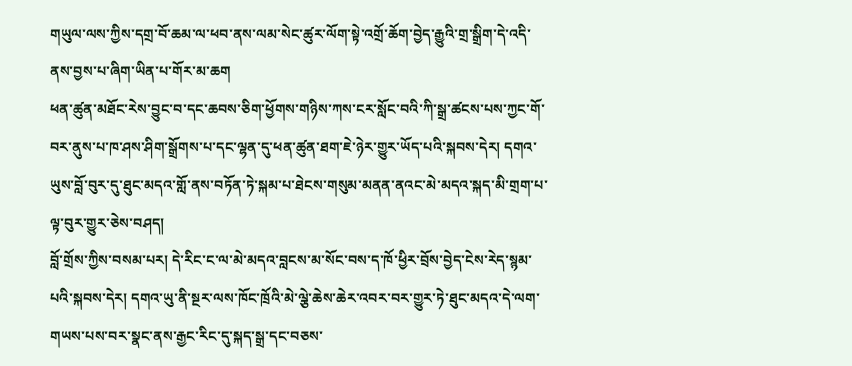གཡུལ་ལས་ཀྱིས་དགྲ་བོ་ཆམ་ལ་ཕབ་ནས་ལམ་སེང་ཚུར་ལོག་སྟེ་འགྲོ་ཆོག་བྱེད་རྒྱུའི་གྲ་སྒྲིག་དེ་འདི་ནས་བྱས་པ་ཞིག་ཡིན་པ་གོར་མ་ཆག
ཕན་ཚུན་མཐོང་རེས་བྱུང་བ་དང་ཆབས་ཅིག་ཕྱོགས་གཉིས་ཀས་ངར་སློང་བའི་ཀི་སྒྲ་ཚངས་པས་ཀྱང་གོ་བར་ནུས་པ་ཁ་ཤས་ཤིག་སྒྲོགས་པ་དང་ལྷན་དུ་ཕན་ཚུན་ཐག་ཇེ་ཉེར་གྱུར་ཡོད་པའི་སྐབས་དེར། དགའ་ཡུས་བློ་བུར་དུ་ཐུང་མདའ་གློ་ནས་བཏོན་ཏེ་སྐམ་པ་ཐེངས་གསུམ་མནན་ནའང་མེ་མདའ་སྐད་མི་གྲག་པ་ལྟ་བུར་གྱུར་ཅེས་བཤད།
བློ་གྲོས་ཀྱིས་བསམ་པར། དེ་རིང་ང་ལ་མེ་མདའ་བླངས་མ་སོང་བས་ད་ཁོ་ཕྱིར་བྲོས་བྱེད་ངེས་རེད་སྙམ་པའི་སྐབས་དེར། དགའ་ཡུ་ནི་སྔར་ལས་ཁོང་ཁྲོའི་མེ་ལྕེ་ཆེས་ཆེར་འབར་བར་གྱུར་ཏེ་ཐུང་མདའ་དེ་ལག་གཡས་པས་བར་སྣང་ནས་རྒྱང་རིང་དུ་སྐད་སྒྲ་དང་བཅས་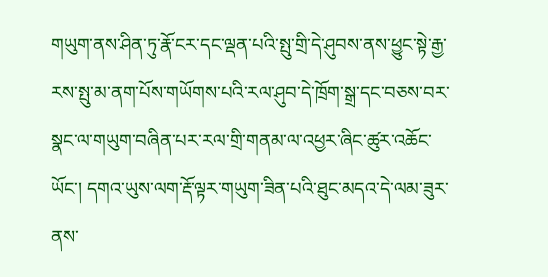གཡུག་ནས་ཤིན་ཏུ་རྣོ་ངར་དང་ལྡན་པའི་སྤུ་གྲི་དེ་ཤུབས་ནས་ཕྱུང་སྟེ་རྒྱ་རས་སྤུ་མ་ནག་པོས་གཡོགས་པའི་རལ་ཤུབ་དེ་ཁྲོག་སྒྲ་དང་བཅས་བར་སྣང་ལ་གཡུག་བཞིན་པར་རལ་གྲི་གནམ་ལ་འཕྱར་ཞིང་ཚུར་འཆོང་ཡོང་། དགའ་ཡུས་ལག་རྡོ་ལྟར་གཡུག་ཟིན་པའི་ཐུང་མདའ་དེ་ལམ་ཟུར་ནས་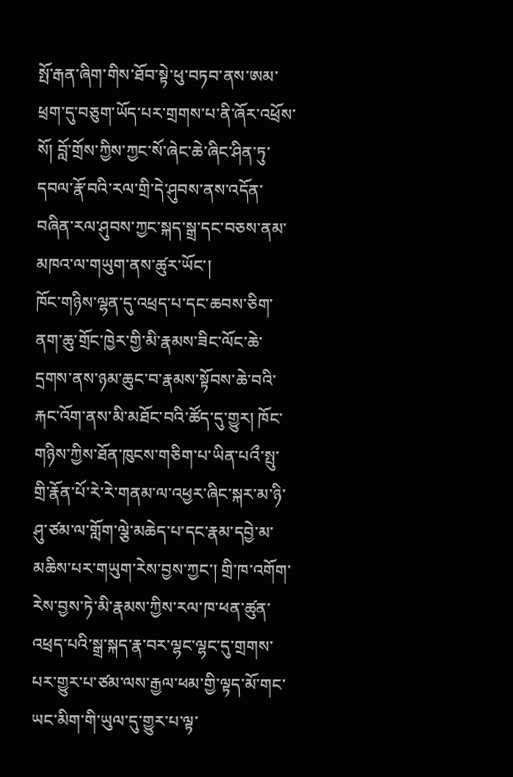སྤོ་རྒན་ཞིག་གིས་ཐོབ་སྟེ་ཕུ་བཏབ་ནས་ཨམ་ཕྲག་དུ་བཅུག་ཡོད་པར་གྲགས་པ་ནི་ཞོར་འཕྲོས་སོ། བློ་གྲོས་ཀྱིས་ཀྱང་སོ་ཞེང་ཆེ་ཞིང་ཤིན་ཏུ་དབལ་རྣོ་བའི་རལ་གྲི་དེ་ཤུབས་ནས་འདོན་བཞིན་རལ་ཤུབས་ཀྱང་སྐད་སྒྲ་དང་བཅས་ནམ་མཁའ་ལ་གཡུག་ནས་ཚུར་ཡོང་།
ཁོང་གཉིས་ལྷན་དུ་འཕྲད་པ་དང་ཆབས་ཅིག་ནག་ཆུ་གྲོང་ཁྱེར་གྱི་མི་རྣམས་ཟིང་ལོང་ཆེ་དྲགས་ནས་ཉམ་ཆུང་བ་རྣམས་སྟོབས་ཆེ་བའི་རྐང་འོག་ནས་མི་མཐོང་བའི་ཚོད་དུ་གྱུར། ཁོང་གཉིས་ཀྱིས་ཐོན་ཁུངས་གཅིག་པ་ཡིན་པའྀ་སྤུ་གྲི་རྣོན་པོ་རེ་རེ་གནམ་ལ་འཕྱར་ཞིང་སྐར་མ་ཉི་ཤུ་ཙམ་ལ་གློག་ལྕེ་མཆེད་པ་དང་རྣམ་དབྱེ་མ་མཆིས་པར་གཡུག་རེས་བྱས་ཀྱང་། གྲི་ཁ་འགོག་རེས་བྱས་ཏེ་མི་རྣམས་ཀྱིས་རལ་ཁ་ཕན་ཚུན་འཕྲད་པའི་སྒྲ་སྐད་རྣ་བར་ལྷང་ལྷང་དུ་གྲགས་པར་གྱུར་པ་ཙམ་ལས་རྒྱལ་ཕམ་གྱི་ལྟད་མོ་གང་ཡང་མིག་གི་ཡུལ་དུ་གྱུར་པ་ལྟ་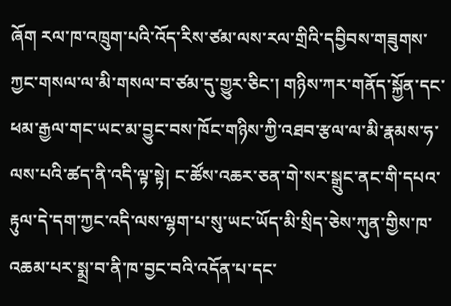ཞོག རལ་ཁ་འཁྲུག་པའི་འོད་རིས་ཙམ་ལས་རལ་གྲིའི་དབྱིབས་གཟུགས་ཀྱང་གསལ་ལ་མི་གསལ་བ་ཙམ་དུ་གྱུར་ཅིང་། གཉིས་ཀར་གནོད་སྐྱོན་དང་ཕམ་རྒྱལ་གང་ཡང་མ་བྱུང་བས་ཁོང་གཉིས་ཀྱི་འཐབ་རྩལ་ལ་མི་རྣམས་ཧ་ལས་པའི་ཚད་ནི་འདི་ལྟ་སྟེ། ང་ཚོས་འཆར་ཅན་གེ་སར་སྒྲུང་ནང་གི་དཔའ་རྟུལ་དེ་དག་ཀྱང་འདི་ལས་ལྷག་པ་སུ་ཡང་ཡོད་མི་སྲིད་ཅེས་ཀུན་གྱིས་ཁ་འཆམ་པར་སྨྲ་བ་ནི་ཁ་བྱང་བའི་འདོན་པ་དང་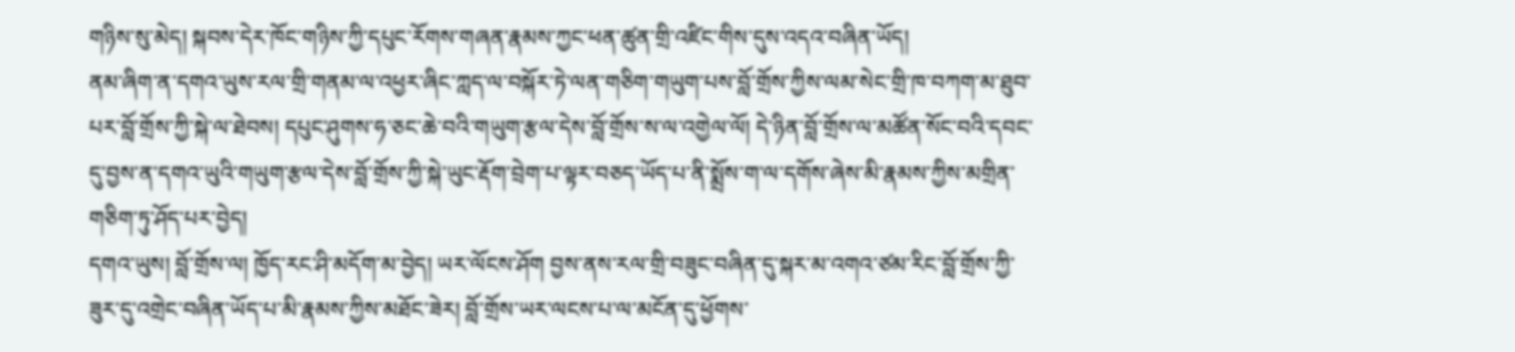གཉིས་སུ་མེད། སྐབས་དེར་ཁོང་གཉིས་ཀྱི་དཔུང་རོགས་གཞན་རྣམས་ཀྱང་ཕན་ཚུན་གྲི་འཛིང་གིས་དུས་འདའ་བཞིན་ཡོད།
ནམ་ཞིག་ན་དགའ་ཡུས་རལ་གྲི་གནམ་ལ་འཕྱར་ཞིང་ཀླད་ལ་བསྐོར་ཏེ་ལན་གཅིག་གཡུག་པས་བློ་གྲོས་ཀྱིས་ལམ་སེང་གྲི་ཁ་བཀག་མ་ཐུབ་པར་བློ་གྲོས་ཀྱི་སྐེ་ལ་ཐེབས། དཔུང་ཤུགས་ཧ་ཅང་ཆེ་བའི་གཡུག་རྩལ་དེས་བློ་གྲོས་ས་ལ་འགྱེལ་ལོ། དེ་ཉིན་བློ་གྲོས་ལ་མཚོན་སོང་བའི་དབང་དུ་བྱས་ན་དགའ་ཡུའི་གཡུག་རྩལ་དེས་བློ་གྲོས་ཀྱི་སྐེ་ཡུང་རྡོག་བྲེག་པ་ལྟར་བཅད་ཡོད་པ་ནི་སྨྲོས་ག་ལ་དགོས་ཞེས་མི་རྣམས་ཀྱིས་མགྲིན་གཅིག་ཏུ་ཤོད་པར་བྱེད།
དགའ་ཡུས། བློ་གྲོས་ལ། ཁྱོད་རང་ཤི་མདོག་མ་བྱེད། ཡར་ལོངས་ཤོག བྱས་ནས་རལ་གྲི་བཟུང་བཞིན་དུ་སྐར་མ་འགའ་ཙམ་རིང་བློ་གྲོས་ཀྱི་ཟུར་དུ་འགྲེང་བཞིན་ཡོད་པ་མི་རྣམས་ཀྱིས་མཐོང་ཟེར། བློ་གྲོས་ཡར་ལངས་པ་ལ་མངོན་དུ་ཕྱོགས་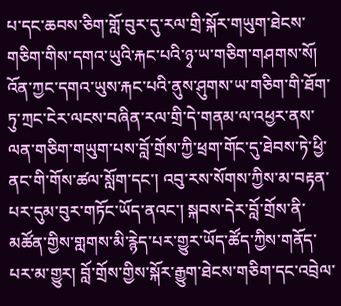པ་དང་ཆབས་ཅིག་གློ་བུར་དུ་རལ་གྲི་སྐོར་གཡུག་ཐེངས་གཅིག་གིས་དགའ་ཡུའི་རྐང་པའི་ཉྭ་ཡ་གཅིག་གཤགས་སོ། འོན་ཀྱང་དགའ་ཡུས་རྐང་པའི་ནུས་ཤུགས་ཡ་གཅིག་གི་ཐོག་ཏུ་ཀྲང་ངེར་ལངས་བཞིན་རལ་གྲི་དེ་གནམ་ལ་འཕྱར་ནས་ལན་གཅིག་གཡུག་པས་བློ་གྲོས་ཀྱི་ཕྲག་གོང་དུ་ཐེབས་ཏེ་ཕྱི་ནང་གི་གོས་ཚལ་སློག་དང་། འབུ་རས་སོགས་ཀྱིས་མ་བརྟན་པར་དུམ་བུར་གཏོང་ཡོད་ནའང་། སྐབས་དེར་བློ་གྲོས་ནི་མཚོན་གྱིས་གླགས་མི་རྙེད་པར་གྱུར་ཡོད་ཚོད་ཀྱིས་གནོད་པར་མ་གྱུར། བློ་གྲོས་གྱིས་སྐོར་རྒྱུག་ཐེངས་གཅིག་དང་འབྲེལ་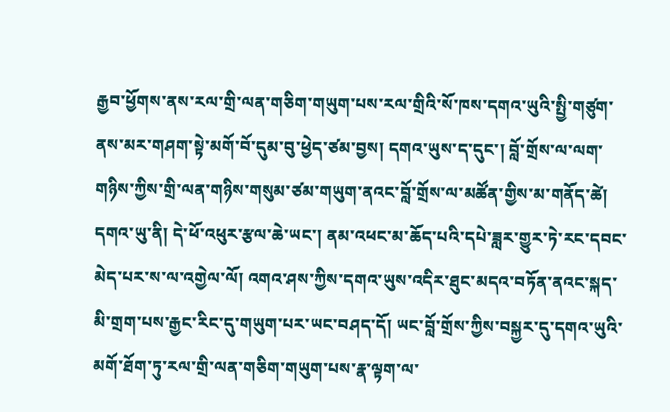རྒྱབ་ཕྱོགས་ནས་རལ་གྲི་ལན་གཅིག་གཡུག་པས་རལ་གྲིའི་སོ་ཁས་དགའ་ཡུའི་སྤྱི་གཙུག་ནས་མར་གཤག་སྟེ་མགོ་བོ་དུམ་བུ་ཕྱེད་ཙམ་བྱས། དགའ་ཡུས་ད་དུང་། བློ་གྲོས་ལ་ལག་གཉིས་ཀྱིས་གྲི་ལན་གཉིས་གསུམ་ཙམ་གཡུག་ནའང་བློ་གྲོས་ལ་མཚོན་གྱིས་མ་གནོད་ཚེ། དགའ་ཡུ་ནི། དེ་ཕོ་འཕུར་རྩལ་ཆེ་ཡང་། ནམ་འཕང་མ་ཆོད་པའི་དཔེ་ཟླར་གྱུར་ཏེ་རང་དབང་མེད་པར་ས་ལ་འགྱེལ་ལོ། འགའ་ཤས་ཀྱིས་དགའ་ཡུས་འདིར་ཐུང་མདའ་བཏོན་ནའང་སྐད་མི་གྲག་པས་རྒྱང་རིང་དུ་གཡུག་པར་ཡང་བཤད་དོ། ཡང་བློ་གྲོས་ཀྱིས་བསྐྱར་དུ་དགའ་ཡུའི་མགོ་ཐོག་ཏུ་རལ་གྲི་ལན་གཅིག་གཡུག་པས་རྣ་ལྟག་ལ་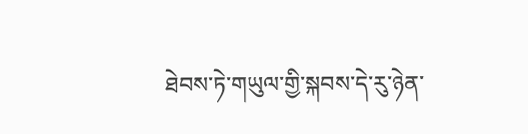ཐེབས་ཏེ་གཡུལ་གྱི་སྐབས་དེ་རུ་ཉེན་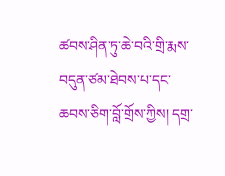ཚབས་ཤིན་ཏུ་ཆེ་བའི་གྲི་རྨས་བདུན་ཙམ་ཐེབས་པ་དང་ཆབས་ཅིག་བློ་གྲོས་ཀྱིས། དགྲ་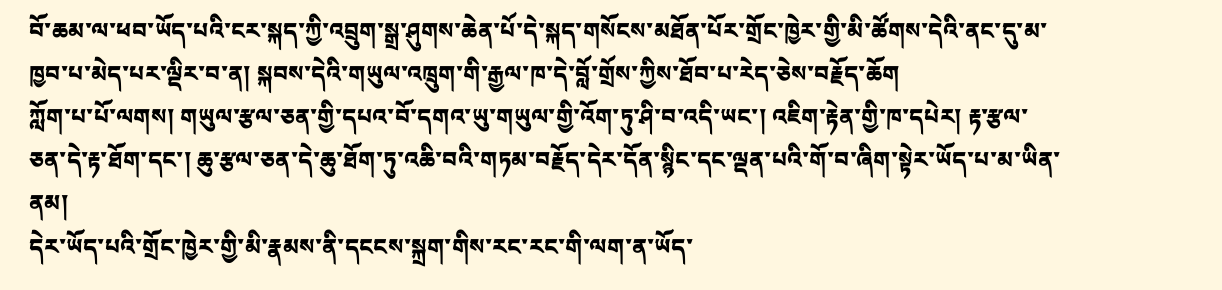བོ་ཆམ་ལ་ཕབ་ཡོད་པའི་ངར་སྐད་ཀྱི་འབྲུག་སྒྲ་ཤུགས་ཆེན་པོ་དེ་སྐད་གསོངས་མཐོན་པོར་གྲོང་ཁྱེར་གྱི་མི་ཚོགས་དེའི་ནང་དུ་མ་ཁྱབ་པ་མེད་པར་ལྡིར་བ་ན། སྐབས་དེའི་གཡུལ་འཁྲུག་གི་རྒྱལ་ཁ་དེ་བློ་གྲོས་ཀྱིས་ཐོབ་པ་རེད་ཅེས་བརྗོད་ཆོག
ཀློག་པ་པོ་ལགས། གཡུལ་རྩལ་ཅན་གྱི་དཔའ་བོ་དགའ་ཡུ་གཡུལ་གྱི་འོག་ཏུ་ཤི་བ་འདི་ཡང་། འཇིག་རྟེན་གྱི་ཁ་དཔེར། རྟ་རྩལ་ཅན་དེ་རྟ་ཐོག་དང་། ཆུ་རྩལ་ཅན་དེ་ཆུ་ཐོག་ཏུ་འཆི་བའི་གཏམ་བརྗོད་དེར་དོན་སྙིང་དང་ལྡན་པའི་གོ་བ་ཞིག་སྟེར་ཡོད་པ་མ་ཡིན་ནམ།
དེར་ཡོད་པའི་གྲོང་ཁྱེར་གྱི་མི་རྣམས་ནི་དངངས་སྐྲག་གིས་རང་རང་གི་ལག་ན་ཡོད་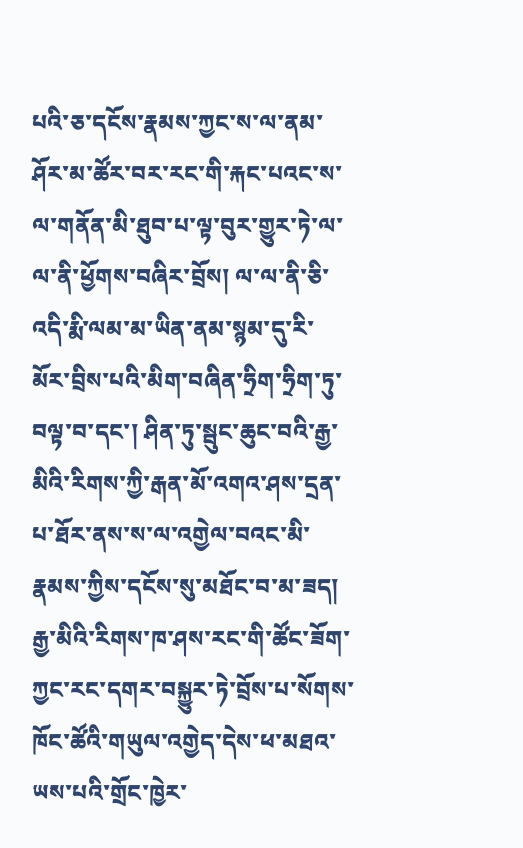པའི་ཅ་དངོས་རྣམས་ཀྱང་ས་ལ་ནམ་ཤོར་མ་ཚོར་བར་རང་གི་རྐང་པའང་ས་ལ་གནོན་མི་ཐུབ་པ་ལྟ་བུར་གྱུར་ཏེ་ལ་ལ་ནི་ཕྱོགས་བཞིར་བྲོས། ལ་ལ་ནི་ཅི་འདི་རྨི་ལམ་མ་ཡིན་ནམ་སྙམ་དུ་རི་མོར་བྲིས་པའི་མིག་བཞིན་ཧྲིག་ཧྲིག་ཏུ་བལྟ་བ་དང་། ཤིན་ཏུ་སྦུང་ཆུང་བའི་རྒྱ་མིའི་རིགས་ཀྱི་རྒན་མོ་འགའ་ཤས་དྲན་པ་ཐོར་ནས་ས་ལ་འགྱེལ་བའང་མི་རྣམས་ཀྱིས་དངོས་སུ་མཐོང་བ་མ་ཟད། རྒྱ་མིའི་རིགས་ཁ་ཤས་རང་གི་ཚོང་ཟོག་ཀྱང་རང་དགར་བསྐྱུར་ཏེ་བྲོས་པ་སོགས་ཁོང་ཚོའི་གཡུལ་འགྱེད་དེས་ཕ་མཐའ་ཡས་པའི་གྲོང་ཁྱེར་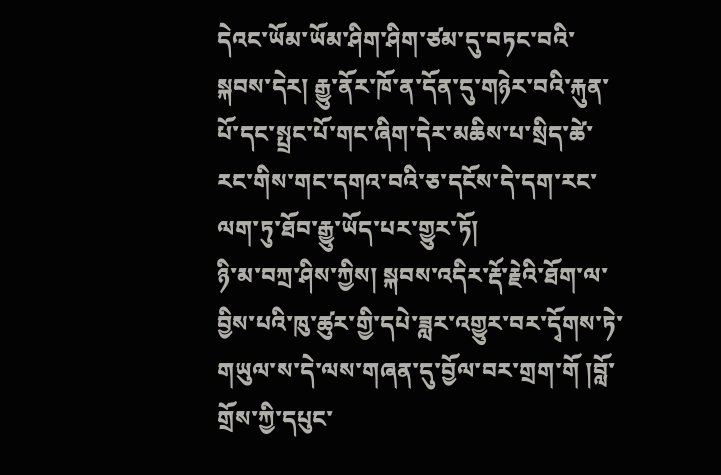དེའང་ཡོམ་ཡོམ་ཤིག་ཤིག་ཙམ་དུ་བཏང་བའི་སྐབས་དེར། རྒྱུ་ནོར་ཁོ་ན་དོན་དུ་གཉེར་བའི་རྐུན་པོ་དང་སྤྲང་པོ་གང་ཞིག་དེར་མཆིས་པ་སྲིད་ཚེ་རང་གིས་གང་དགའ་བའི་ཅ་དངོས་དེ་དག་རང་ལག་ཏུ་ཐོབ་རྒྱུ་ཡོད་པར་གྱུར་ཏོ།
ཉི་མ་བཀྲ་ཤིས་ཀྱིས། སྐབས་འདིར་རྡོ་རྗེའི་ཐོག་ལ་བྱིས་པའི་ཁུ་ཚུར་གྱི་དཔེ་ཟླར་འགྱུར་བར་དྭོགས་ཏེ་གཡུལ་ས་དེ་ལས་གཞན་དུ་བྱོལ་བར་གྲག་གོ །བློ་གྲོས་ཀྱི་དཔུང་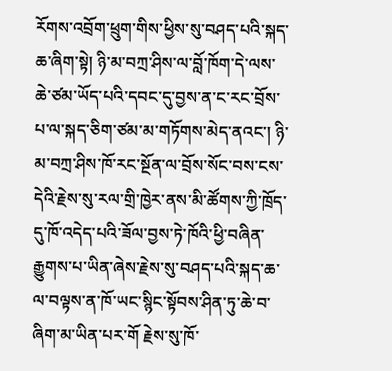རོགས་འབྲོག་ཕྲུག་གིས་ཕྱིས་སུ་བཤད་པའི་སྐད་ཆ་ཞིག་སྟེ། ཉི་མ་བཀྲ་ཤིས་ལ་བློ་ཁོག་དེ་ལས་ཆེ་ཙམ་ཡོད་པའི་དབང་དུ་བྱས་ན་ང་རང་བྲོས་པ་ལ་སྐད་ཅིག་ཙམ་མ་གཏོགས་མེད་ནའང་། ཉི་མ་བཀྲ་ཤིས་ཁོ་རང་སྔོན་ལ་བྲོས་སོང་བས་ངས་དེའི་རྗེས་སུ་རལ་གྲི་ཁྱེར་ནས་མི་ཚོགས་ཀྱི་ཁྲོད་དུ་ཁོ་འདེད་པའི་ཟོལ་བྱས་ཏེ་ཁོའི་ཕྱི་བཞིན་རྒྱུགས་པ་ཡིན་ཞེས་རྗེས་སུ་བཤད་པའི་སྐད་ཆ་ལ་བལྟས་ན་ཁོ་ཡང་སྙིང་སྟོབས་ཤིན་ཏུ་ཆེ་བ་ཞིག་མ་ཡིན་པར་གོ རྗེས་སུ་ཁོ་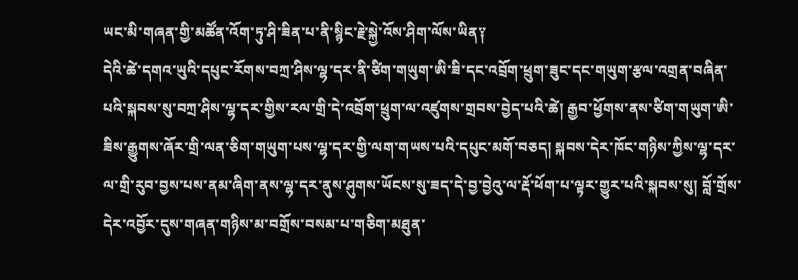ཡང་མི་གཞན་གྱི་མཚོན་འོག་ཏུ་ཤི་ཟིན་པ་ནི་སྙིང་རྗེ་སྐྱེ་འོས་ཤིག་ལོས་ཡིན༑
དེའི་ཚེ་དགའ་ཡུའི་དཔུང་རོགས་བཀྲ་ཤིས་ལྷ་དར་ནི་ཙིག་གཡུག་ཨི་ཟི་དང་འབྲོག་ཕྲུག་ཟུང་དང་གཡུག་རྩལ་འགྲན་བཞིན་པའི་སྐབས་སུ་བཀྲ་ཤིས་ལྷ་དར་གྱིས་རལ་གྲི་དེ་འབྲོག་ཕྲུག་ལ་འཛུགས་གྲབས་བྱེད་པའི་ཚེ། རྒྱབ་ཕྱོགས་ནས་ཙིག་གཡུག་ཨི་ཟིས་རྒྱུགས་ཞོར་གྲི་ལན་ཅིག་གཡུག་པས་ལྷ་དར་གྱི་ལག་གཡས་པའི་དཔུང་མགོ་བཅད། སྐབས་དེར་ཁོང་གཉིས་ཀྱིས་ལྷ་དར་ལ་གྲི་རུབ་བྱས་པས་ནམ་ཞིག་ནས་ལྷ་དར་ནུས་ཤུགས་ཡོངས་སུ་ཟད་དེ་བྱ་བྱེའུ་ལ་རྡོ་ཕོག་པ་ལྟར་གྱུར་པའི་སྐབས་སུ། བློ་གྲོས་དེར་འབྱོར་དུས་གཞན་གཉིས་མ་བགྲོས་བསམ་པ་གཅིག་མཐུན་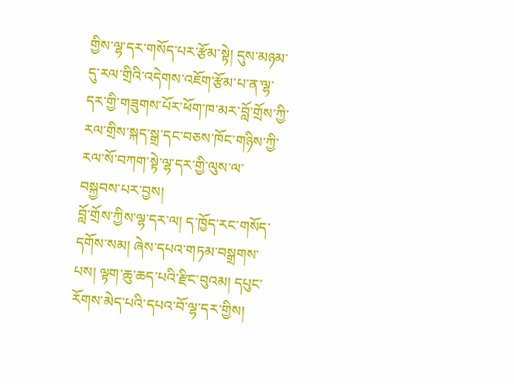གྱིས་ལྷ་དར་གསོད་པར་རྩོམ་སྟེ། དུས་མཉམ་དུ་རལ་གྲིའི་འདེགས་འཇོག་རྩོམ་པ་ན་ལྷ་དར་གྱི་གཟུགས་པོར་ཕོག་ཁ་མར་བློ་གྲོས་ཀྱི་རལ་གྲིས་སྐད་སྒྲ་དང་བཅས་ཁོང་གཉིས་ཀྱི་རལ་སོ་བཀག་སྟེ་ལྷ་དར་གྱི་ལུས་ལ་བསྐྱབས་པར་བྱས།
བློ་གྲོས་ཀྱིས་ལྷ་དར་ལ། ད་ཁྱོད་རང་གསོད་དགོས་སམ། ཞེས་དཔའ་གཏམ་བསྒྲགས་པས། ལྟག་ཆུ་ཆད་པའི་རྫིང་བུའམ། དཔུང་རོགས་མེད་པའི་དཔའ་བོ་ལྷ་དར་གྱིས།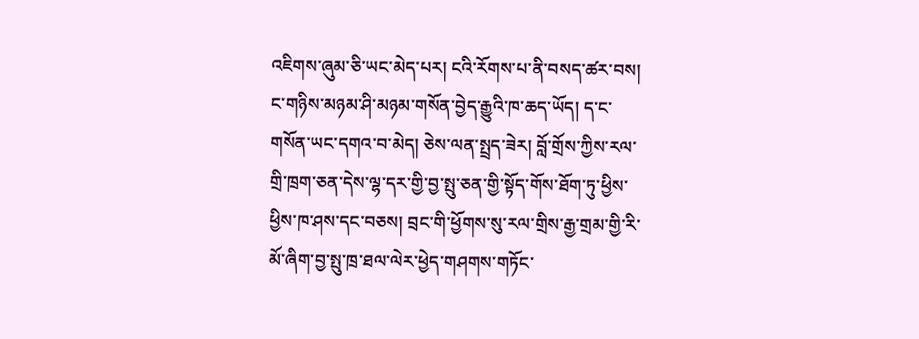འཇིགས་ཞུམ་ཅི་ཡང་མེད་པར། ངའི་རོགས་པ་ནི་བསད་ཚར་བས། ང་གཉིས་མཉམ་ཤི་མཉམ་གསོན་བྱེད་རྒྱུའི་ཁ་ཆད་ཡོད། ད་ང་གསོན་ཡང་དགའ་བ་མེད། ཅེས་ལན་སྤྲད་ཟེར། བློ་གྲོས་ཀྱིས་རལ་གྲི་ཁྲག་ཅན་དེས་ལྷ་དར་གྱི་བྱ་སྤུ་ཅན་གྱི་སྟོད་གོས་ཐོག་ཏུ་ཕྱིས་ཕྱིས་ཁ་ཤས་དང་བཅས། བྲང་གི་ཕྱོགས་སུ་རལ་གྲིས་རྒྱ་གྲམ་གྱི་རི་མོ་ཞིག་བྱ་སྤུ་ཁྲ་ཐལ་ལེར་ཕྱེད་གཤགས་གཏོང་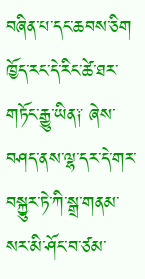བཞིན་པ་དང་ཆབས་ཅིག ཁྱོད་རང་དེ་རིང་ཚེ་ཐར་གཏོང་རྒྱུ་ཡིན༑ ཞེས་བཤད་ནས་ལྷ་དར་དེ་གར་བསྐྱུར་ཏེ་ཀི་སྒྲ་གནམ་སར་མི་ཤོང་བ་ཙམ་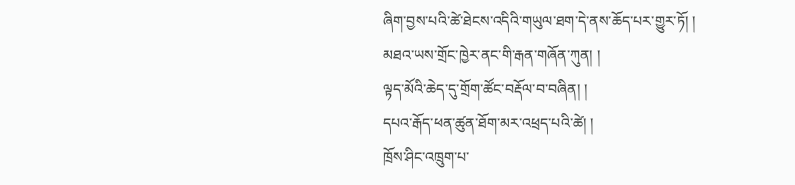ཞིག་བྱས་པའི་ཚེ་ཐེངས་འདིའི་གཡུལ་ཐག་དེ་ནས་ཆོད་པར་གྱུར་ཏོ། །
མཐའ་ཡས་གྲོང་ཁྱེར་ནང་གི་རྒན་གཞོན་ཀུན། །
ལྟད་མོའི་ཆེད་དུ་གྲོག་ཚོང་བརྡོལ་བ་བཞིན། །
དཔའ་རྒོད་ཕན་ཚུན་ཐོག་མར་འཕྲད་པའི་ཚེ། །
ཁྲོས་ཤིང་འཁྲུག་པ་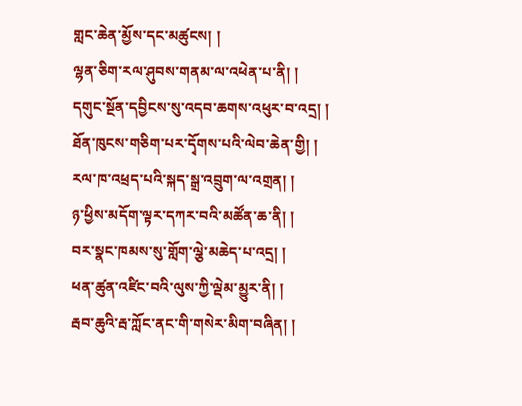གླང་ཆེན་མྱོས་དང་མཚུངས། །
ལྷན་ཅིག་རལ་ཤུབས་གནམ་ལ་འཕེན་པ་ནི། །
དགུང་སྔོན་དབྱིངས་སུ་འདབ་ཆགས་འཕུར་བ་འདྲ། །
ཐོན་ཁུངས་གཅིག་པར་དྭོགས་པའི་ལེབ་ཆེན་གྱི། །
རལ་ཁ་འཕྲད་པའི་སྐད་སྒྲ་འབྲུག་ལ་འགྲན། །
ཉ་ཕྱིས་མདོག་ལྟར་དཀར་བའི་མཚོན་ཆ་ནི། །
བར་སྣང་ཁམས་སུ་གློག་ལྕེ་མཆེད་པ་འདྲ། །
ཕན་ཚུན་འཛིང་བའི་ལུས་ཀྱི་ལྡེམ་མྱུར་ནི། །
རྦབ་ཆུའི་རྦ་ཀློང་ནང་གི་གསེར་མིག་བཞིན། །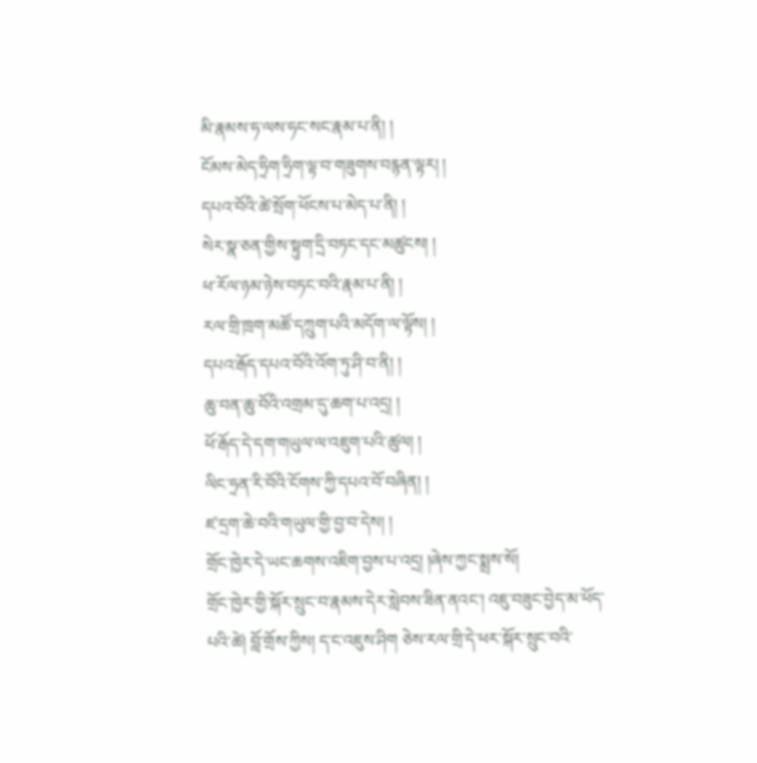མི་རྣམས་ཧ་ལས་ཧང་སང་རྣམ་པ་ནི། །
ངོམས་མེད་ཧྲིག་ཧྲིག་ལྟ་བ་གཟུགས་བརྙན་ལྟར། །
དཔའ་བོའི་ཚེ་སྲོག་ཕོངས་པ་མེད་པ་ནི། །
སེར་སྣ་ཅན་གྱིས་སྟུག་དྲི་བཏང་དང་མཚུངས། །
ཕ་རོལ་ཉམ་ཉེས་བཏང་བའི་རྣམ་པ་ནི། །
རལ་གྲི་ཁྲག་མཚོ་དཀྲུག་པའི་མདོག་ལ་ལྟོས། །
དཔའ་རྒོད་དཔའ་བོའི་འོག་ཏུ་ཤི་བ་ནི། །
ཆུ་བན་ཆུ་བོའི་འགྲམ་དུ་ཆག་པ་འདྲ། །
ཕོ་རྒོད་དེ་དག་གཡུལ་ལ་འཇུག་པའི་ཚུལ། །
ལིང་ཧྲན་རི་བོའི་ངོགས་ཀྱི་དཔའ་བོ་བཞིན། །
ཛ་དྲག་ཆེ་བའི་གཡུལ་གྱི་བྱ་བ་དེས། །
གྲོང་ཁྱེར་དེ་ཡང་ཆགས་འཇིག་བྱས་པ་འདྲ། །ཞེས་ཀྱང་སྨྲས་སོ།
གྲོང་ཁྱེར་གྱི་སྐོར་སྲུང་བ་རྣམས་དེར་སླེབས་ཟིན་ནའང་། འཇུ་བཟུང་བྱེད་མ་ཕོད་པའི་ཚེ། བློ་གྲོས་ཀྱིས། ད་ང་འཇུས་ཤིག ཅེས་རལ་གྲི་དེ་ཕར་སྐོར་སྲུང་བའི་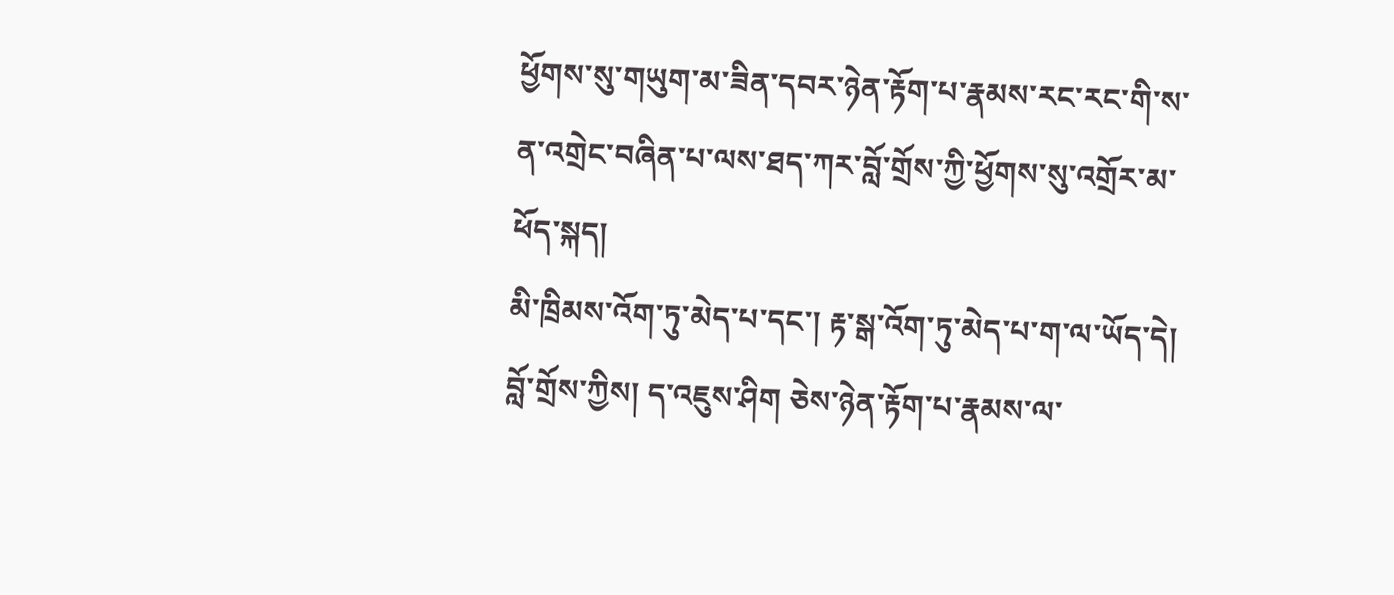ཕྱོགས་སུ་གཡུག་མ་ཟིན་དབར་ཉེན་རྟོག་པ་རྣམས་རང་རང་གི་ས་ན་འགྲེང་བཞིན་པ་ལས་ཐད་ཀར་བློ་གྲོས་ཀྱི་ཕྱོགས་སུ་འགྲོར་མ་ཕོད་སྐད།
མི་ཁྲིམས་འོག་ཏུ་མེད་པ་དང་། རྟ་སྒ་འོག་ཏུ་མེད་པ་ག་ལ་ཡོད་དེ། བློ་གྲོས་ཀྱིས། ད་འཇུས་ཤིག ཅེས་ཉེན་རྟོག་པ་རྣམས་ལ་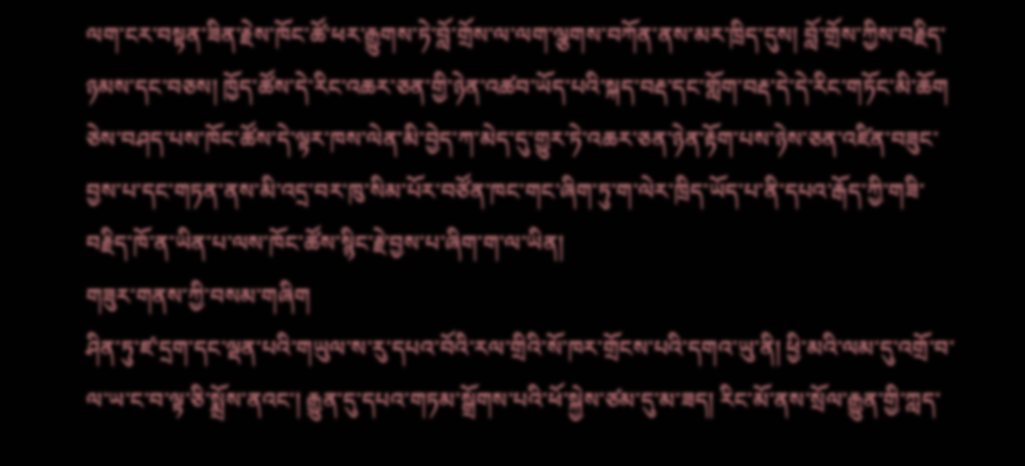ལག་ངར་བསྟན་ཟིན་རྗེས་ཁོང་ཚོ་ཕར་རྒྱུགས་ཏེ་བློ་གྲོས་ལ་ལག་ལྕགས་བཀོན་ནས་མར་ཁྲིད་དུས། བློ་གྲོས་ཀྱིས་བརྗིད་ཉམས་དང་བཅས། ཁྱོད་ཚོས་དེ་རིང་འཆར་ཅན་གྱི་ཉེན་འཚབ་ཡོད་པའི་སྐད་བརྡ་དང་གློག་བརྡ་དེ་དེ་རིང་གཏོང་མི་ཆོག ཅེས་བཤད་པས་ཁོང་ཚོས་དེ་ལྟར་ཁས་ལེན་མི་བྱེད་ཀ་མེད་དུ་གྱུར་ཏེ་འཆར་ཅན་ཉེན་རྟོག་པས་ཉེས་ཅན་འཛིན་བཟུང་བྱས་པ་དང་གཏན་ནས་མི་འདྲ་བར་ཁུ་སིམ་པོར་བཙོན་ཁང་གང་ཞིག་ཏུ་ག་ལེར་ཁྲིད་ཡོད་པ་ནི་དཔའ་རྒོད་ཀྱི་གཟི་བརྗིད་ཁོ་ན་ཡིན་པ་ལས་ཁོང་ཚོས་སྙིང་རྗེ་བྱས་པ་ཞིག་ག་ལ་ཡིན།
གཟུར་གནས་ཀྱི་བསམ་གཞིག
ཤིན་ཏུ་ཛ་དྲག་དང་ལྡན་པའི་གཡུལ་ས་རུ་དཔའ་བོའི་རལ་གྲིའི་སོ་ཁར་གྲོངས་པའི་དགའ་ཡུ་ནི། ཕྱི་མའི་ལམ་དུ་འགྲོ་བ་ལ་ཡ་ང་བ་ལྟ་ཅི་སྨྲོས་ནའང་། རྒྱུན་དུ་དཔའ་གཏམ་སྒྲོགས་པའི་ཕོ་སྐྱེས་ཙམ་དུ་མ་ཟད། རིང་མོ་ནས་སྲོལ་རྒྱུན་གྱི་ཀླད་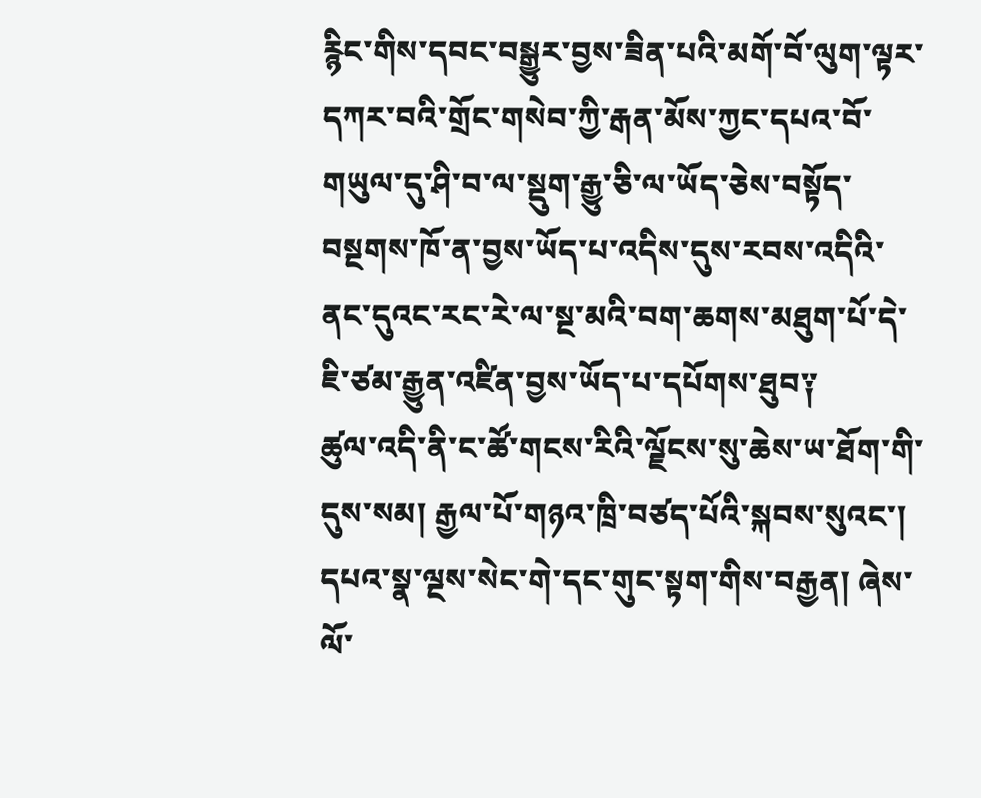རྙིང་གིས་དབང་བསྒྱུར་བྱས་ཟིན་པའི་མགོ་བོ་ལུག་ལྟར་དཀར་བའི་གྲོང་གསེབ་ཀྱི་རྒན་མོས་ཀྱང་དཔའ་བོ་གཡུལ་དུ་ཤི་བ་ལ་སྡུག་རྒྱུ་ཅི་ལ་ཡོད་ཅེས་བསྟོད་བསྔགས་ཁོ་ན་བྱས་ཡོད་པ་འདིས་དུས་རབས་འདིའི་ནང་དུའང་རང་རེ་ལ་སྔ་མའི་བག་ཆགས་མཐུག་པོ་དེ་ཇི་ཙམ་རྒྱུན་འཛིན་བྱས་ཡོད་པ་དཔོགས་ཐུབ༑
ཚུལ་འདི་ནི་ང་ཚོ་གངས་རིའི་ལྗོངས་སུ་ཆེས་ཡ་ཐོག་གི་དུས་སམ། རྒྱལ་པོ་གཉའ་ཁྲི་བཙད་པོའི་སྐབས་སུའང་། དཔའ་སྣ་ལྔས་སེང་གེ་དང་གུང་སྟག་གིས་བརྒྱན། ཞེས་ལོ་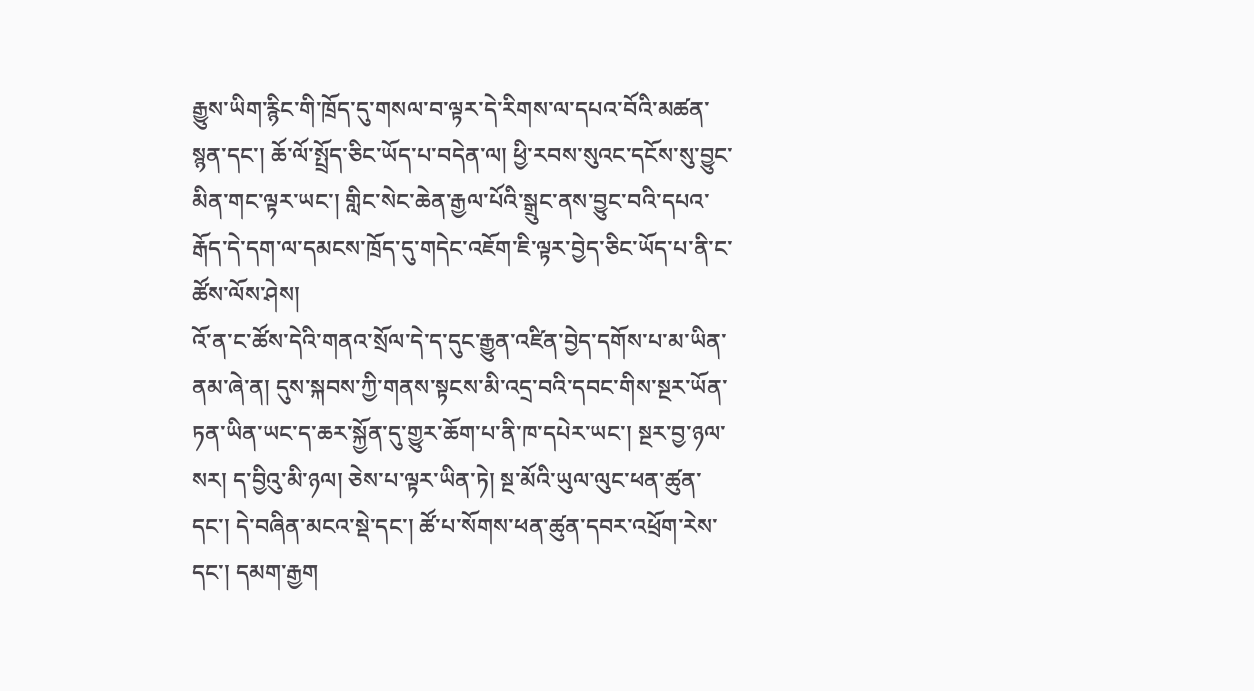རྒྱུས་ཡིག་རྙིང་གི་ཁྲོད་དུ་གསལ་བ་ལྟར་དེ་རིགས་ལ་དཔའ་བོའི་མཚན་སྙན་དང་། ཆོ་ལོ་སྤྲོད་ཅིང་ཡོད་པ་བདེན་ལ། ཕྱི་རབས་སུའང་དངོས་སུ་བྱུང་མིན་གང་ལྟར་ཡང་། གླིང་སེང་ཆེན་རྒྱལ་པོའི་སྒྲུང་ནས་བྱུང་བའི་དཔའ་རྒོད་དེ་དག་ལ་དམངས་ཁྲོད་དུ་གདེང་འཇོག་ཇི་ལྟར་བྱེད་ཅིང་ཡོད་པ་ནི་ང་ཚོས་ལོས་ཤེས།
འོ་ན་ང་ཚོས་དེའི་གནའ་སྲོལ་དེ་ད་དུང་རྒྱུན་འཛིན་བྱེད་དགོས་པ་མ་ཡིན་ནམ་ཞེ་ན། དུས་སྐབས་ཀྱི་གནས་སྟངས་མི་འདྲ་བའི་དབང་གིས་སྔར་ཡོན་ཏན་ཡིན་ཡང་ད་ཆར་སྐྱོན་དུ་གྱུར་ཆོག་པ་ནི་ཁ་དཔེར་ཡང་། སྔར་བྱ་ཉལ་སར། ད་བྱིའུ་མི་ཉལ། ཅེས་པ་ལྟར་ཡིན་ཏེ། སྔ་མོའི་ཡུལ་ལུང་ཕན་ཚུན་དང་། དེ་བཞིན་མངའ་སྡེ་དང་། ཚོ་པ་སོགས་ཕན་ཚུན་དབར་འཕྲོག་རེས་དང་། དམག་རྒྱག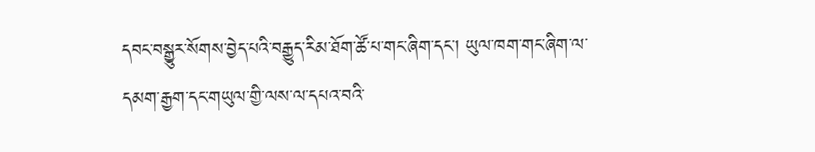དབང་བསྒྱུར་སོགས་བྱེད་པའི་བརྒྱུད་རིམ་ཐོག་ཚོ་པ་གང་ཞིག་དང་། ཡུལ་ཁག་གང་ཞིག་ལ་དམག་རྒྱག་དང་གཡུལ་གྱི་ལས་ལ་དཔའ་བའི་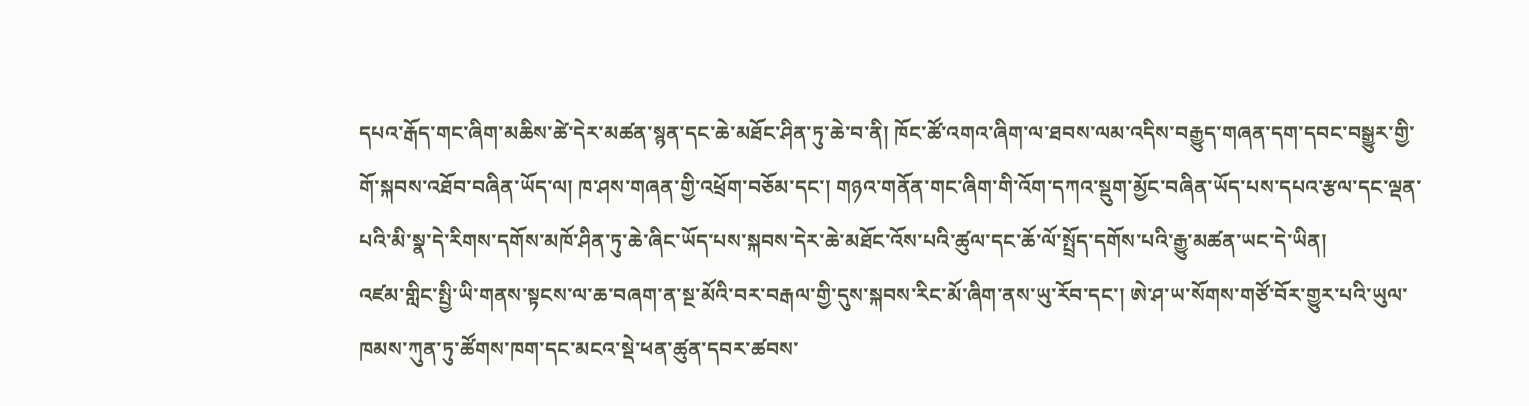དཔའ་རྒོད་གང་ཞིག་མཆིས་ཚེ་དེར་མཚན་སྙན་དང་ཆེ་མཐོང་ཤིན་ཏུ་ཆེ་བ་ནི། ཁོང་ཚོ་འགའ་ཞིག་ལ་ཐབས་ལམ་འདིས་བརྒྱུད་གཞན་དག་དབང་བསྒྱུར་གྱི་གོ་སྐབས་འཐོབ་བཞིན་ཡོད་ལ། ཁ་ཤས་གཞན་གྱི་འཕྲོག་བཅོམ་དང་། གཉའ་གནོན་གང་ཞིག་གི་འོག་དཀའ་སྡུག་མྱོང་བཞིན་ཡོད་པས་དཔའ་རྩལ་དང་ལྡན་པའི་མི་སྣ་དེ་རིགས་དགོས་མཁོ་ཤིན་ཏུ་ཆེ་ཞིང་ཡོད་པས་སྐབས་དེར་ཆེ་མཐོང་འོས་པའི་ཚུལ་དང་ཆོ་ལོ་སྤྲོད་དགོས་པའི་རྒྱུ་མཚན་ཡང་དེ་ཡིན།
འཛམ་གླིང་སྤྱི་ཡི་གནས་སྟངས་ལ་ཆ་བཞག་ན་སྔ་མོའི་བར་བརྒལ་གྱི་དུས་སྐབས་རིང་མོ་ཞིག་ནས་ཡུ་རོབ་དང་། ཨེ་ཤ་ཡ་སོགས་གཙོ་བོར་གྱུར་པའི་ཡུལ་ཁམས་ཀུན་ཏུ་ཚོགས་ཁག་དང་མངའ་སྡེ་ཕན་ཚུན་དབར་ཚབས་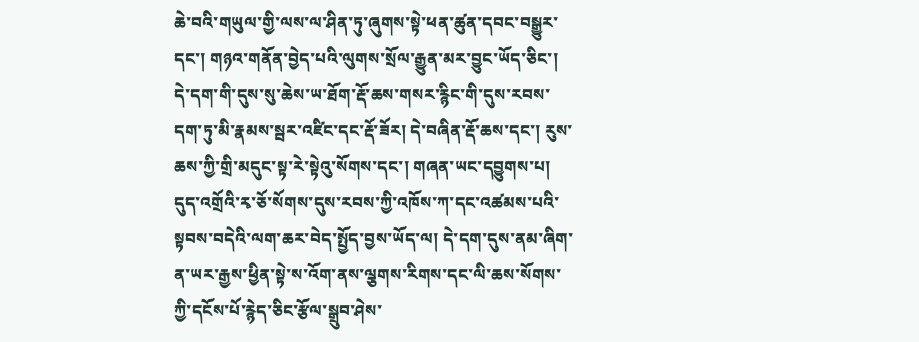ཆེ་བའི་གཡུལ་གྱི་ལས་ལ་ཤིན་ཏུ་ཞུགས་སྟེ་ཕན་ཚུན་དབང་བསྒྱུར་དང་། གཉའ་གནོན་བྱེད་པའི་ལུགས་སྲོལ་རྒྱུན་མར་བྱུང་ཡོད་ཅིང་། དེ་དག་གི་དུས་སུ་ཆེས་ཡ་ཐོག་རྡོ་ཆས་གསར་རྙིང་གི་དུས་རབས་དག་ཏུ་མི་རྣམས་སྦར་འཛིང་དང་རྡོ་ཟོར། དེ་བཞིན་རྡོ་ཆས་དང་། རུས་ཆས་ཀྱི་གྲི་མདུང་སྟ་རེ་སྟེའུ་སོགས་དང་། གཞན་ཡང་དབྱུགས་པ། དུད་འགྲོའི་རྭ་ཅོ་སོགས་དུས་རབས་ཀྱི་འཁོས་ཀ་དང་འཚམས་པའི་སྟབས་བདེའི་ལག་ཆར་བེད་སྤྱོད་བྱས་ཡོད་ལ། དེ་དག་དུས་ནམ་ཞིག་ན་ཡར་རྒྱས་ཕྱིན་སྟེ་ས་འོག་ནས་ལྕགས་རིགས་དང་ལི་ཆས་སོགས་ཀྱི་དངོས་པོ་རྙེད་ཅིང་རྩོལ་སྒྲུབ་ཤེས་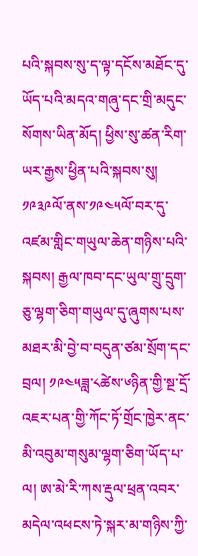པའི་སྐབས་སུ་ད་ལྟ་དངོས་མཐོང་དུ་ཡོད་པའི་མདའ་གཞུ་དང་གྲི་མདུང་སོགས་ཡིན་མོད། ཕྱིས་སུ་ཚན་རིག་ཡར་རྒྱས་ཕྱིན་པའི་སྐབས་སུ། ༡༩༣༩ལོ་ནས་༡༩༤༥ལོ་བར་དུ་འཛམ་གླིང་གཡུལ་ཆེན་གཉིས་པའི་སྐབས། རྒྱལ་ཁབ་དང་ཡུལ་གྲུ་དྲུག་ཅུ་ལྷག་ཅིག་གཡུལ་དུ་ཞུགས་པས་མཐར་མི་བྱེ་བ་བདུན་ཙམ་སྲོག་དང་བྲལ། ༡༩༤༥ཟླ་༨ཚེས་༦ཉིན་གྱི་སྔ་དྲོ་འཇར་པན་གྱི་ཀོང་ཏོ་གྲོང་ཁྱེར་ནང་མི་འབུམ་གསུམ་ལྷག་ཅིག་ཡོད་པ་ལ། ཨ་མེ་རི་ཀས་རྡུལ་ཕྲན་འབར་མདེལ་འཕངས་ཏེ་སྐར་མ་གཉིས་ཀྱི་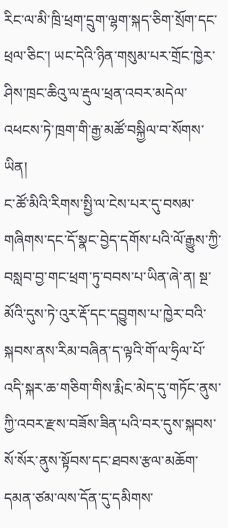རིང་ལ་མི་ཁྲི་ཕྲག་དྲུག་ལྷག་སྐད་ཅིག་སྲོག་དང་ཕྲལ་ཅིང་། ཡང་དེའི་ཉིན་གསུམ་པར་གྲོང་ཁྱེར་ཤིས་ཁྲང་ཆིའུ་ལ་རྡུལ་ཕྲན་འབར་མདེལ་འཕངས་ཏེ་ཁྲག་གི་རྒྱ་མཚོ་བསྐྱིལ་བ་སོགས་ཡིན།
ང་ཚོ་མིའི་རིགས་སྤྱི་ལ་ངེས་པར་དུ་བསམ་གཞིགས་དང་དོ་སྣང་བྱེད་དགོས་པའི་ལོ་རྒྱུས་ཀྱི་བསླབ་བྱ་གང་ཕྲག་ཏུ་བབས་པ་ཡིན་ཞེ་ན། སྔ་མོའི་དུས་ཏེ་འུར་རྡོ་དང་དབྱུགས་པ་ཁྱེར་བའི་སྐབས་ནས་རིམ་བཞིན་ད་ལྟའི་གོ་ལ་ཧྲིལ་པོ་འདི་སྐར་ཆ་གཅིག་གིས་རྨིང་མེད་དུ་གཏོང་ནུས་ཀྱི་འབར་རྫས་བཟོས་ཟིན་པའི་བར་དུས་སྐབས་སོ་སོར་ནུས་སྟོབས་དང་ཐབས་རྩལ་མཆོག་དམན་ཙམ་ལས་དོན་དུ་དམིགས་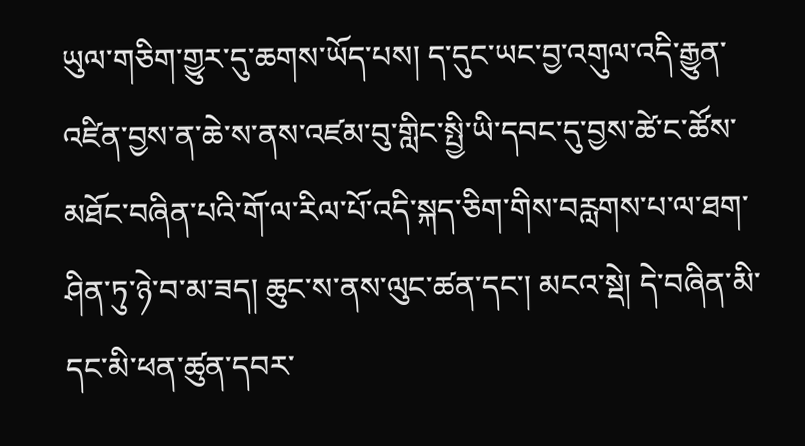ཡུལ་གཅིག་གྱུར་དུ་ཆགས་ཡོད་པས། ད་དུང་ཡང་བྱ་འགུལ་འདི་རྒྱུན་འཛིན་བྱས་ན་ཆེ་ས་ནས་འཛམ་བུ་གླིང་སྤྱི་ཡི་དབང་དུ་བྱས་ཚེ་ང་ཚོས་མཐོང་བཞིན་པའི་གོ་ལ་རིལ་པོ་འདི་སྐད་ཅིག་གིས་བརླགས་པ་ལ་ཐག་ཤིན་ཏུ་ཉེ་བ་མ་ཟད། ཆུང་ས་ནས་ལུང་ཚན་དང་། མངའ་སྡེ། དེ་བཞིན་མི་དང་མི་ཕན་ཚུན་དབར་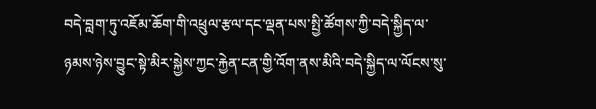བདེ་བླག་ཏུ་འཇོམ་ཆོག་གི་འཕྲུལ་རྩལ་དང་ལྡན་པས་སྤྱི་ཚོགས་ཀྱི་བདེ་སྐྱིད་ལ་ཉམས་ཉེས་བྱུང་སྟེ་མིར་སྐྱེས་ཀྱང་རྐྱེན་ངན་གྱི་འོག་ནས་མིའི་བདེ་སྐྱིད་ལ་ལོངས་སུ་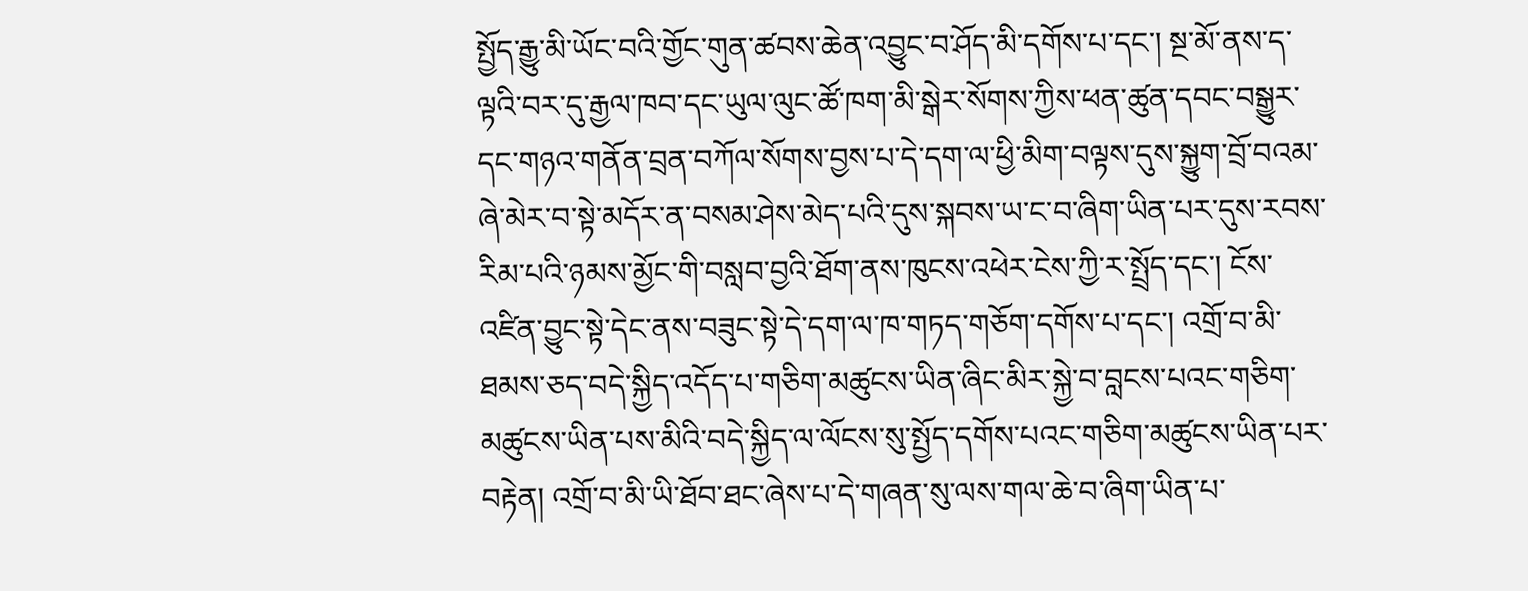སྤྱོད་རྒྱུ་མི་ཡོང་བའི་གྱོང་གུན་ཚབས་ཆེན་འབྱུང་བ་ཤོད་མི་དགོས་པ་དང་། སྔ་མོ་ནས་ད་ལྟའི་བར་དུ་རྒྱལ་ཁབ་དང་ཡུལ་ལུང་ཚོ་ཁག་མི་སྒེར་སོགས་ཀྱིས་ཕན་ཚུན་དབང་བསྒྱུར་དང་གཉའ་གནོན་བྲན་བཀོལ་སོགས་བྱས་པ་དེ་དག་ལ་ཕྱི་མིག་བལྟས་དུས་སྐྱུག་བྲོ་བའམ་ཞེ་མེར་བ་སྟེ་མདོར་ན་བསམ་ཤེས་མེད་པའི་དུས་སྐབས་ཡ་ང་བ་ཞིག་ཡིན་པར་དུས་རབས་རིམ་པའི་ཉམས་མྱོང་གི་བསླབ་བྱའི་ཐོག་ནས་ཁུངས་འཕེར་ངེས་ཀྱི་ར་སྤྲོད་དང་། ངོས་འཛིན་བྱུང་སྟེ་དེང་ནས་བཟུང་སྟེ་དེ་དག་ལ་ཁ་གཏད་གཅོག་དགོས་པ་དང་། འགྲོ་བ་མི་ཐམས་ཅད་བདེ་སྐྱིད་འདོད་པ་གཅིག་མཚུངས་ཡིན་ཞིང་མིར་སྐྱེ་བ་བླངས་པའང་གཅིག་མཚུངས་ཡིན་པས་མིའི་བདེ་སྐྱིད་ལ་ལོངས་སུ་སྤྱོད་དགོས་པའང་གཅིག་མཚུངས་ཡིན་པར་བརྟེན། འགྲོ་བ་མི་ཡི་ཐོབ་ཐང་ཞེས་པ་དེ་གཞན་སུ་ལས་གལ་ཆེ་བ་ཞིག་ཡིན་པ་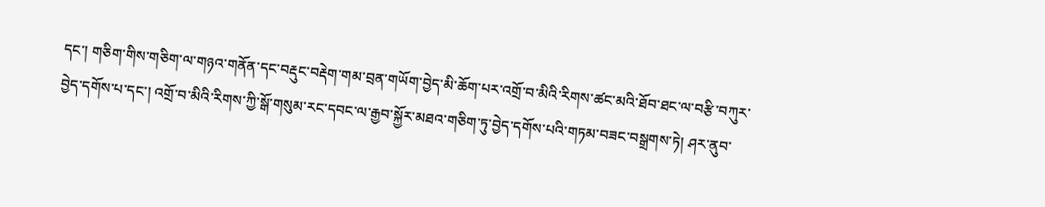དང་། གཅིག་གིས་གཅིག་ལ་གཉའ་གནོན་དང་བརྡུང་བརྡེག་གམ་བྲན་གཡོག་བྱེད་མི་ཆོག་པར་འགྲོ་བ་མིའི་རིགས་ཚང་མའི་ཐོབ་ཐང་ལ་བརྩི་བཀུར་བྱེད་དགོས་པ་དང་། འགྲོ་བ་མིའི་རིགས་ཀྱི་སྒོ་གསུམ་རང་དབང་ལ་རྒྱབ་སྐྱོར་མཐའ་གཅིག་ཏུ་བྱེད་དགོས་པའི་གཏམ་བཟང་བསྒྲགས་ཏེ། ཤར་ནུབ་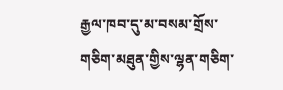རྒྱལ་ཁབ་དུ་མ་བསམ་གྲོས་གཅིག་མཐུན་གྱིས་ལྷན་གཅིག་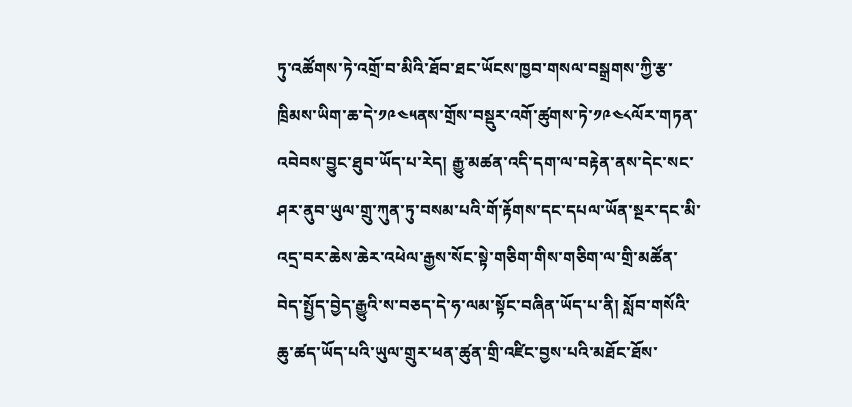ཏུ་འཚོགས་ཏེ་འགྲོ་བ་མིའི་ཐོབ་ཐང་ཡོངས་ཁྱབ་གསལ་བསྒྲགས་ཀྱི་རྩ་ཁྲིམས་ཡིག་ཆ་དེ་༡༩༤༥ནས་གྲོས་བསྡུར་འགོ་ཚུགས་ཏེ་༡༩༤༨ལོར་གཏན་འབེབས་བྱུང་ཐུབ་ཡོད་པ་རེད། རྒྱུ་མཚན་འདི་དག་ལ་བརྟེན་ནས་དེང་སང་ཤར་ནུབ་ཡུལ་གྲུ་ཀུན་ཏུ་བསམ་པའི་གོ་རྟོགས་དང་དཔལ་ཡོན་སྔར་དང་མི་འདྲ་བར་ཆེས་ཆེར་འཕེལ་རྒྱས་སོང་སྟེ་གཅིག་གིས་གཅིག་ལ་གྲི་མཚོན་བེད་སྤྱོད་བྱེད་རྒྱུའི་ས་བཅད་དེ་ཧ་ལམ་སྟོང་བཞིན་ཡོད་པ་ནི། སློབ་གསོའི་ཆུ་ཚད་ཡོད་པའི་ཡུལ་གྲུར་ཕན་ཚུན་གྲི་འཛིང་བྱས་པའི་མཐོང་ཐོས་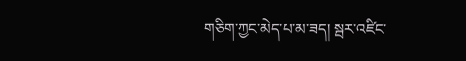གཅིག་ཀྱང་མེད་པ་མ་ཟད། སྦར་འཛིང་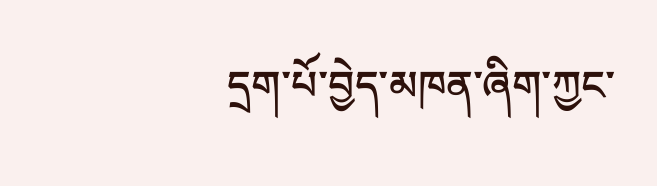དྲག་པོ་བྱེད་མཁན་ཞིག་ཀྱང་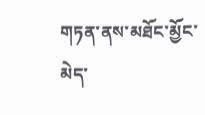གཏན་ནས་མཐོང་མྱོང་མེད་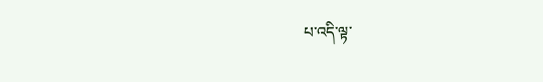པ་འདི་ལྟ་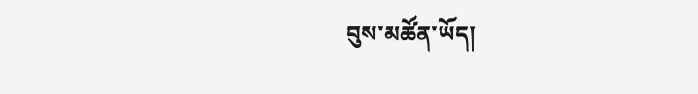བུས་མཚོན་ཡོད།